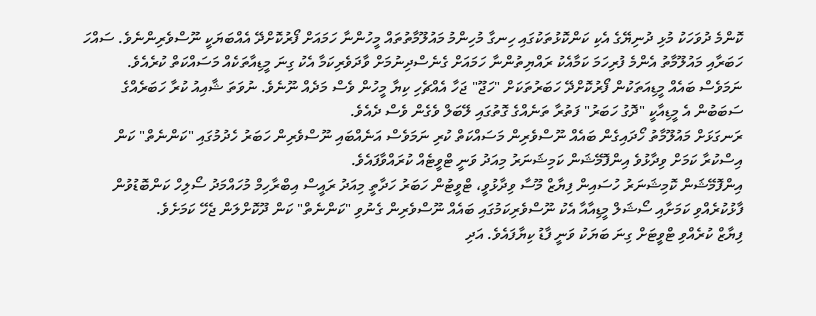ކޮންމެ ދުވަހަކު މުޅި ދުނިޔޭގެ އެކި ކަންކޮޅުތަކުގައި ހިނގާ މުހިންމު މައުލޫމާތުތައް މީހުންނާ ހަމައަށް ފޯރުކޮށްދޭ އެއްބަޔަކީ ނޫސްވެރިންނެވެ. ސައްހަ ހަބަރާއި މައުލޫމާތު އެންމެ ފުރިހަމަ ކަމާއެކު ރައްޔިތުންނާ ހަމައަށް ގެނެސްދިނުމަށް ވާދަވެރިކަމާ އެކު ގިނަ މީޑިއާތަކެއް މަސައްކަތް ކުރެއެވެ. ނަމަވެސް ބައެއް މީޑިއަތަކުން ފޯރުކޮށްދޭ ހަބަރުތަކަށް "ހަޖޫ" ޖަހާ އެއްޗެހި ކިޔާ މީހުން ވެސް މަދެއް ނޫނެވެ. ނުވަތަ ޝާއިއު ކުރާ ހަބަރެއްގެ ސަބަބުން އެ މީޑިއާކީ "ދޮގު ހަބަރު" ފަތުރާ ތަނެއްގެ ގޮތުގައި ލޭބަލް ވެގެން ވެސް ދެއެވެ.
ރަނގަޅަށް މައުލޫމާތު ހޯދައިގެން ބައެއް ނޫސްވެރިން މަސައްކަތް ކުރި ނަމަވެސް އަނެއްބައި ނޫސްވެރިން ހަބަރު ހެދުމުގައި "ކަންނެތް" ކަން އިސްކުރާ ކަމަށް ވިދާޅުވެ އިންފޮމޭޝަން ކަމިޝަނަރު މިއަދު ވަނީ ޓްވީޓެއް ކުރައްވާފައެވެ.
އިންފޮމޭޝަން ކޮމިޝަނަރު ހުސައިން ފިޔާޒް މޫސާ ވިދާޅުވީ، ޓްވީޓުން ހަބަރު ހަދާތީ މިއަދު ރައީސް އިބްރާހިމް މުހައްމަދު ސޯލިހް ކަންބޮޑުވުން ފާޅުކުރެއްވި ކަމަށާއި ސޯޝަލް މީޑިއާއާ އެކު ނޫސްވެރިކަމުގައި ބައެއް ނޫސްވެރިން ގެނުވި "ކަންނެތް" ކަން ދޫކޮށްލަން ޖެހޭ ކަމަށެވެ.
ފިޔާޒް ކުރެއްވި ޓްވީޓަށް ގިނަ ބަޔަކު ވަނީ ފާޑު ކިޔާފައެވެ. އަދި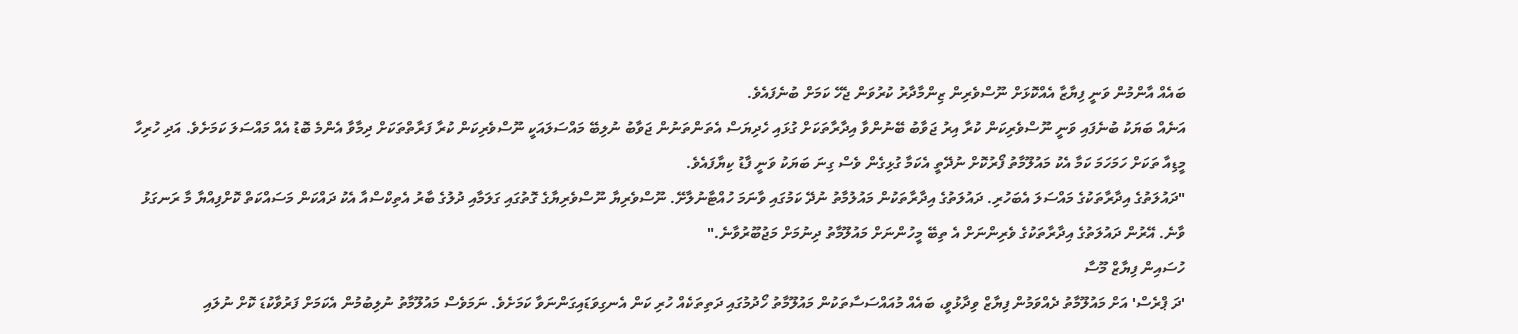ބައެއް އާންމުން ވަނީ ފިޔާޒާ އެއްކޮޅަށް ނޫސްވެރިން ޒިންމާދާރު ކުރުވަން ޖެހޭ ކަމަށް ބުނެފައެވެ.
އަނެއް ބަޔަކު ބުނެފައި ވަނީ ނޫސްވެރިކަން ކުރާ އިރު ޖަވާބު ބޭނުންވާ އިދާރާތަކަށް ގުޅައި ހެދިޔަސް އެތަންތަނުން ޖަވާބު ނުލިބޭ މައްސަލައަކީ ނޫސްވެރިކަން ކުރާ ފަރާތްތަކަށް ދިމާވާ އެންމެ ބޮޑު އެއް މައްސަލަ ކަމަށެވެ. އަދި ހުރިހާ މީޑިއާ ތަކަށް ހަމަހަމަ ކަމާ އެކު މައުލޫމާތު ފޯރުކޮށް ނުދޭތީ އެކަމާ ގުޅިގެން ވެސް ގިނަ ބަޔަކު ވަނީ ފާޑު ކިޔާފައެވެ.
"ދައުލަތުގެ އިދާރާތަކުގެ މައްސަލަ އެބަހުރި. ދައުލަތުގެ އިދާރާތަކުން މައުލުމާތު ނުދޭ ކަމުގައި ވާނަމަ ހުއްޓާނުލާށޭ. ނޫސްވެރިޔާ ނޫސްވެރިޔާގެ ގޮތުގައި ގަލަމާއި ދުލުގެ ބާރު އެތިކްސްއާ އެކު ދައްކަން މަސައްކަތް ކޮށްފިއްޔާ މާ ރަނގަޅު ވާނެ. އޭރުން ދައުލަތުގެ އިދާރާތަކުގެ ވެރިންނަށް އެ ތިބޭ މީހުންނަށް މައުލޫމާތު ދިނުމަށް މަޖުބޫރުވާނެ."
ހުސައިން ފިޔާޒް މޫސާ
'ދަ ޕްރެސް' އަށް މައުލޫމާތު ދެއްވަމުން ފިޔާޒް ވިދާޅުވީ، ބައެއް މުއައްސަސާތަކުން މައުލޫމާތު ހޯދުމުގައި ދަތިތަކެއް ހުރި ކަން އެނގިވަޑައިގަންނަވާ ކަމަށެވެ. ނަމަވެސް މައުލޫމާތު ނުލިބުމުން އެކަމަށް ފަރުވާކުޑަ ކޮށް ނުލައި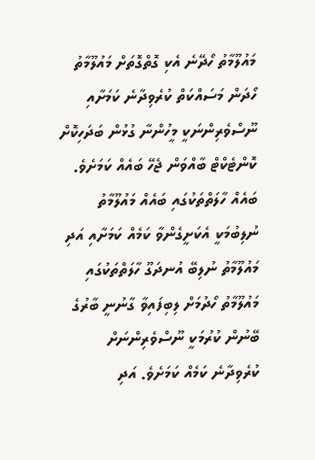މައުލޫމާތު ހޯދޭނެ އެކި ގޮތްގޮތަށް މައުލޫމާތު ހޯދަން މަސައްކަތް ކުރެވިދާނެ ކަމަށާއި ނޫސްވެރިންނަކީ މީހުންނާ ގުޅުން ބަދަހިކޮށް ކޮންޓެކްޓް ބާއްވަން ޖެހޭ ބައެއް ކަމަށެވެ.
ބައެއް ހާލަތްތަކުގައި ބައެއް މައުލޫމާތު ނުލިބުމަކީ އެކަށީގެންވާ ކަމެއް ކަމަށާއި އަދި މައުލޫމާތު ނުލިބޭ އުނދަގޫ ހާލަތްތަކުގައި މައުލޫމާތު ހޯދުމަށް ލިބިފައިވާ ގާނުނީ ބާރުގެ ބޭނުން ކުރުމަކީ ނޫސްވެރިންނަށް ކުރެވިދާނެ ކަމެއް ކަމަށެވެ. އަދި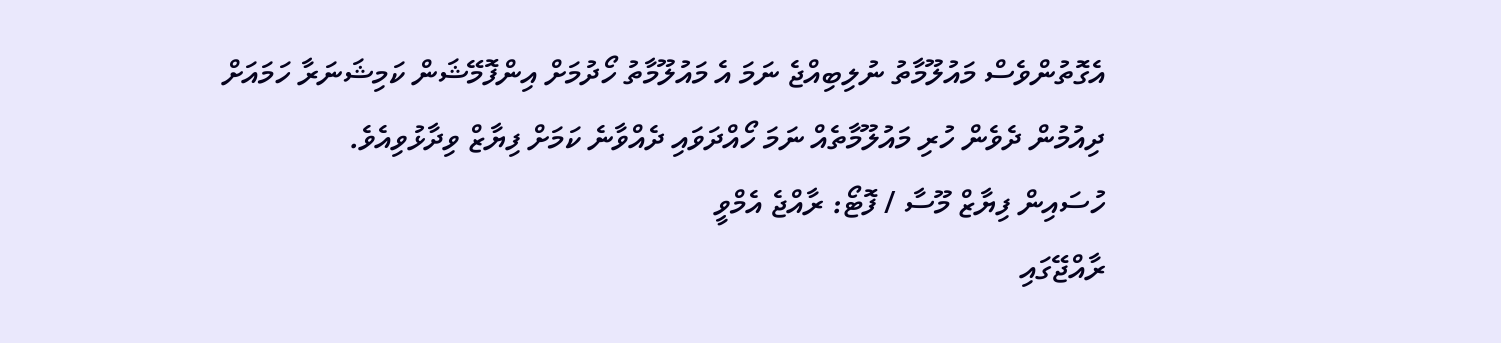އެގޮތުންވެސް މައުލޫމާތު ނުލިބިއްޖެ ނަމަ އެ މައުލޫމާތު ހޯދުމަށް އިންފޮމޭޝަން ކަމިޝަނަރާ ހަމައަށް ދިއުމުން ދެވެން ހުރި މައުލޫމާތެއް ނަމަ ހޯއްދަވައި ދެއްވާނެ ކަމަށް ފިޔާޒް ވިދާޅުވިއެވެ.
ހުސައިން ފިޔާޒް މޫސާ / ފޮޓޯ: ރާއްޖެ އެމްވީ
ރާއްޖޭގައި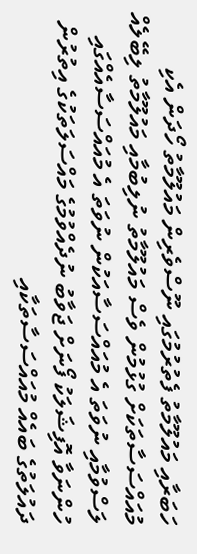ހަބަރާއި މައުލޫމާތު ފެތުރުމުގައި ނޫސްވެރިން މައުލޫމާތު ހޯދަން އެކި މުއައްސަސާތަކަށް ގުޅުމުން ވެސް މައުލޫމާތު ނުލިބުމާއި މައުލޫމާތު ލިބޭލެއް ލަސްވުމާއި ނުވަތަ އެ މުއައްސަސާއަކުން ނުވަތަ އެ މުއައްސަސާއެއްގައި ހުންނަވާ އޮފިޝަލަކު ފޯނަށް ޖަވާބު ނުދެއްވުމުގެ މައްސަލަތަކުގެ އިތުރުން ދައުލަތުގެ ބައެއް މުއައްސަސާތަކާއި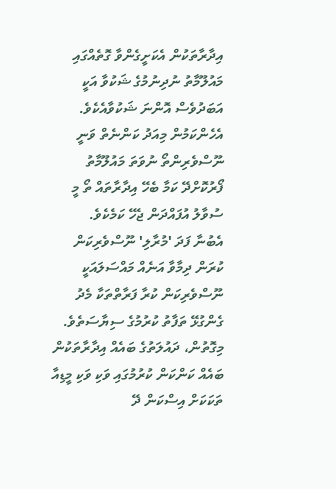އިދާރާތަކުން އެކަށީގެންވާ ގޮތެއްގައި މައުލޫމާތު ނުދިނުމުގެ ޝަކުވާ އަކީ އަބަދުވެސް އޮންނަ ޝަކުވާއެކެވެ. އެހެންކަމުން މިއަދު ކަންނެތް ވަނީ ނޫސްވެރިންތޯ ނުވަތަ މައުލޫމާތު ފޯރުކޮށްދޭ ކަމާ ބެހޭ އިދާރާތައް ތޯ މީ ސުވާލު އުފައްދަން ޖެހޭ ކަމެކެވެ.
އެބުނާ ފަދަ 'މުރާލި' ނޫސްވެރިކަން ކުރަން ދިމާވާ އަނެއް މައްސަލައަކީ ނޫސްވެރިކަން ކުރާ ފަރާތްތަކާ މެދު ގެންގުޅޭ ތަފާތު ކުރުމުގެ ސިޔާސަތެވެ. މިގޮތުން، ދައުލަތުގެ ބައެއް އިދާރާތަކުން ބައެއް ކަންކަން ކުރުމުގައި ވަކި ވަކި މީޑިއާ ތަކަކަށް އިސްކަން ދޭ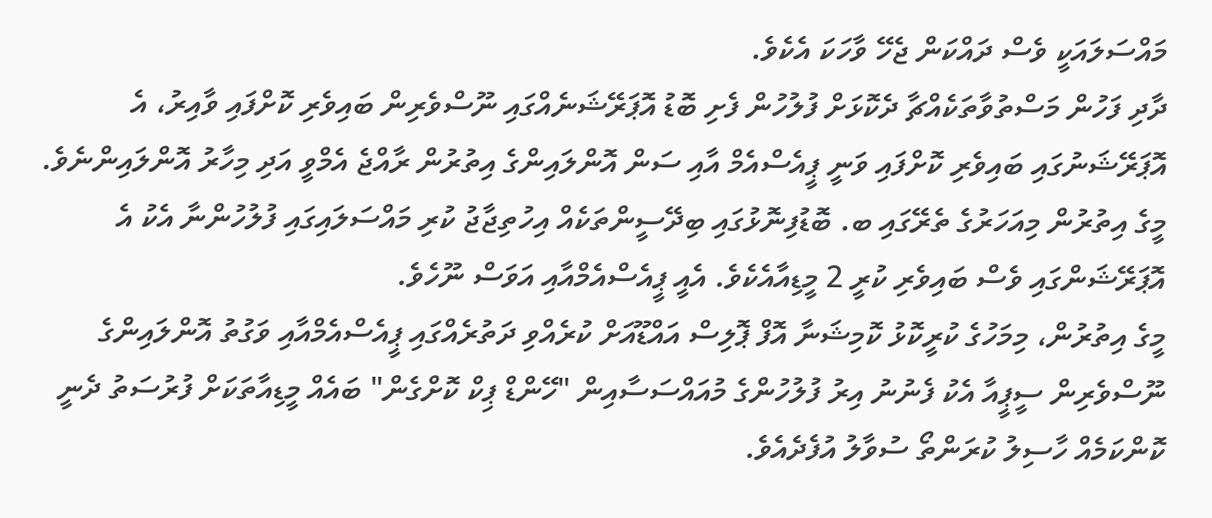މައްސަލައަކީ ވެސް ދައްކަން ޖެހޭ ވާހަކަ އެކެވެ.
ދާދި ފަހުން މަސްތުވާތަކެއްޗާ ދެކޮޅަށް ފުލުހުން ފެށި ބޮޑު އޮޕަރޭޝަނެއްގައި ނޫސްވެރިން ބައިވެރި ކޮށްފައި ވާއިރު، އެ އޮޕަރޭޝަނުގައި ބައިވެރި ކޮށްފައި ވަނީ ޕީއެސްއެމް އާއި ސަން އޮންލައިންގެ އިތުރުން ރާއްޖެ އެމްވީ އަދި މިހާރު އޮންލައިންނެވެ. މީގެ އިތުރުން މިއަހަރުގެ ތެރޭގައި ބ. ބޮޑުފިނޮޅުގައި ބިދޭސީންތަކެއް އިހުތިޖާޖު ކުރި މައްސަލައިގައި ފުލުހުންނާ އެކު އެ އޮޕަރޭޝަންގައި ވެސް ބައިވެރި ކުރީ 2 މީޑިއާއެކެވެ. އެއީ ޕީއެސްއެމްއާއި އަވަސް ނޫހެވެ.
މީގެ އިތުރުން، މިމަހުގެ ކުރީކޮޅު ކޮމިޝަނާ އޮފް ޕޮލިސް އައްޑޫއަށް ކުރެއްވި ދަތުރެއްގައި ޕީއެސްއެމްއާއި ވަގުތު އޮންލައިންގެ ނޫސްވެރިން ސީޕީއާ އެކު ފެނުނު އިރު ފުލުހުންގެ މުއައްސަސާއިން "ހޭންޑް ޕިކް ކޮށްގެން" ބައެއް މީޑިއާތަކަށް ފުރުސަތު ދެނީ ކޮންކަމެއް ހާސިލު ކުރަންތޯ ސުވާލު އުފެދެއެވެ.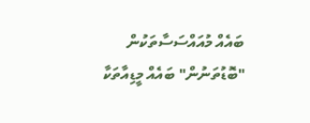ބައެއް މުއައްސަސާތަކުން "ބޮޑުތަނުން" ބައެއް މީޑިއާތަކާ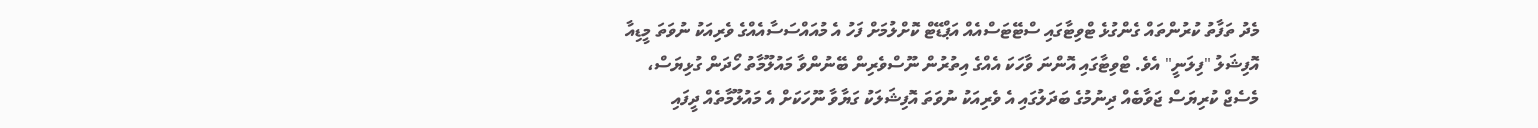މެދު ތަފާތު ކުރުންތައް ގެންގުޅެ ޓްވިޓާގައި ސްޓޭޓަސްއެއް އަޕްޑޭޓް ކޮށްލުމަށް ފަހު އެ މުއައްސަސާއެއްގެ ވެރިއަކު ނުވަތަ މީޑިއާ އޮފިޝަލު "ފިލަނީ" އެވެ. ޓްވިޓާގައި އޮންނަ ވާހަކަ އެއްގެ އިތުރުން ނޫސްވެރިން ބޭނުންވާ މައުލޫމާތު ހޯދަން ގުޅިޔަސް، މެސެޖް ކުރިޔަސް ޖަވާބެއް ދިނުމުގެ ބަދަލުގައި އެ ވެރިއަކު ނުވަތަ އޮފިޝަލަކު ގަޔާވާ ނޫހަކަށް އެ މައުލޫމާތެއް ދީފައި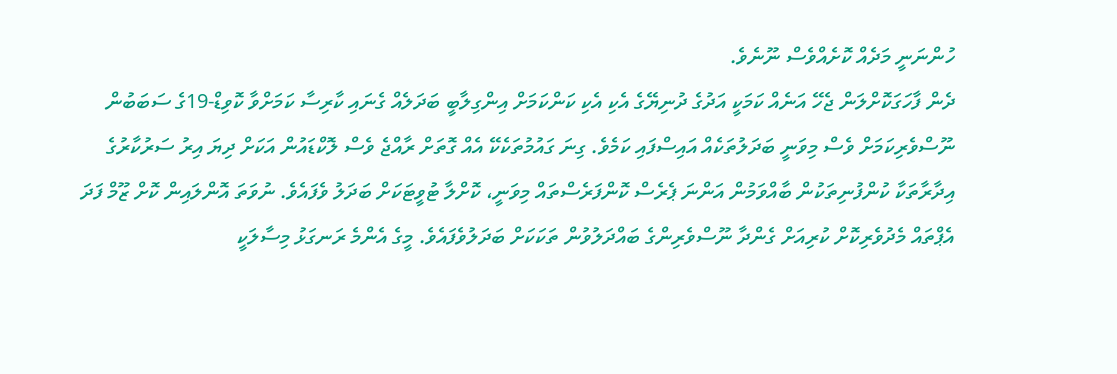ހުންނަނީ މަދެއް ކޮށެއްވެސް ނޫނެވެ.
ދެން ފާހަގަކޮށްލަން ޖެހޭ އަނެއް ކަމަކީ އަދުގެ ދުނިޔޭގެ އެކި އެކި ކަންކަމަށް އިންގިލާބީ ބަދަލެއް ގެނައި ކާރިސާ ކަމަށްވާ ކޮވިޑް-19ގެ ސަބަބުން ނޫސްވެރިކަމަށް ވެސް މިވަނީ ބަދަލުތަކެއް އައިސްފައި ކަމެވެ. ގިނަ ގައުމުތަކެކޭ އެއް ގޮތަށް ރާއްޖެ ވެސް ލޮކްޑައުން އަކަށް ދިޔަ އިރު ސަރުކާރުގެ އިދާރާތަކާ ކުންފުނިތަކުން ބާއްވަމުން އަންނަ ޕެރެސް ކޮންފަރެސްތައް މިވަނީ، ކޮށްލާ ޓުވީޓަކަށް ބަދަލު ވެފައެވެ. ނުވަތަ އޮންލައިން ކޮށް ޒޫމް ފަދަ އެޕްތައް މެދުވެރިކޮށް ކުރިއަށް ގެންދާ ނޫސްވެރިންގެ ބައްދަލުވުން ތަކަކަށް ބަދަލުވެފައެވެ. މީގެ އެންމެ ރަނގަޅު މިސާލަކީ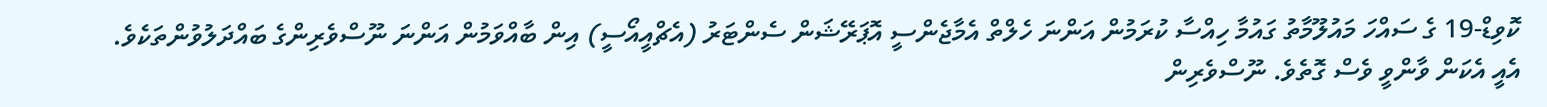ކޮވިޑް-19 ގެ ސައްހަ މައުލޫމާތު ގައުމާ ހިއްސާ ކުރަމުން އަންނަ ހެލްތް އެމާޖެންސީ އޮޕަރޭޝަން ސެންޓަރު (އެޗްއީއޯސީ) އިން ބާއްވަމުން އަންނަ ނޫސްވެރިންގެ ބައްދަލުވުންތަކެވެ.
އެއީ އެކަން ވާންވީ ވެސް ގޮތެވެ. ނޫސްވެރިން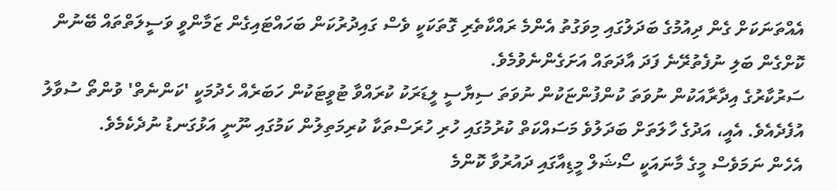އެއްތަނަކަށް ގެން ދިއުމުގެ ބަދަލުގައި މިވަގުތު އެންމެ ރައްކާތެރި ގޮތަކަކީ ވެސް ގައިދުރުކަން ބަހައްޓައިގެން ޒަމާންވީ ވަސީލަތްތައް ބޭނުން ކޮށްގެން ބަލި ނުފެތުރޭނެ ފަދަ އާދަތައް އަށަގެންނެވުމެވެ.
ސަރުކާރުގެ އިދާރާއަކުން ނުވަތަ ކުންފުންޏަކުން ނުވަތަ ސިޔާސީ ލީޑަރަކު ކުރައްވާ ޓުވީޓަކުން ހަބަރެއް ހެދުމަކީ 'ކަންނެތް' ވުންތޯ ސުވާލު އުފެދެއެވެ. އެއީ، އަދުގެ ހާލަތަށް ބަދަލުވެ މަސައްކަތް ކުރުމުގައި ހުރި ހުރަސްތަކާ ކުރިމަތިލުން ކަމުގައި ނޫނީ އަޅުގަނޑު ނުދެކެމެވެ.
އެހެން ނަމަވެސް މީގެ މާނައަކީ ސޯޝަލް މީޑިއާގައި ދައުރުވާ ކޮންމެ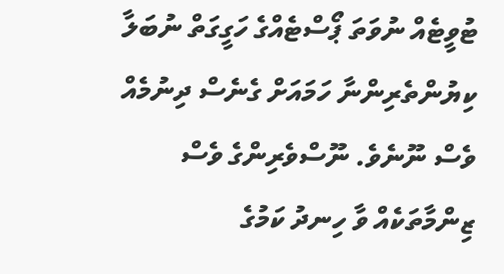ޓުވީޓެއް ނުވަތަ ޕޯސްޓެއްގެ ހަގީގަތް ނުބަލާ ކިޔުންތެރިންނާ ހަމައަށް ގެނެސް ދިނުމެއް ވެސް ނޫނެވެ. ނޫސްވެރިންގެ ވެސް ޒިންމާތަކެއް ވާ ހިނދު ކަމުގެ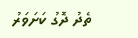ތެދު ދޮގު ކަށަވަރު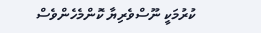ކުރުމަކީ ނޫސްވެރިޔާ ކޮންމެހެންވެސް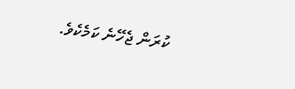ކުރަން ޖެހޭނެ ކަމެކެވެ.